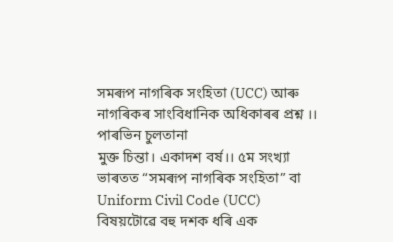সমৰূপ নাগৰিক সংহিতা (UCC) আৰু নাগৰিকৰ সাংবিধানিক অধিকাৰৰ প্রশ্ন ।। পাৰভিন চুলতানা
মুক্ত চিন্তা। একাদশ বৰ্ষ।। ৫ম সংখ্যা
ভাৰতত “সমৰূপ নাগৰিক সংহিতা” বা Uniform Civil Code (UCC) বিষয়টোৱে বহু দশক ধৰি এক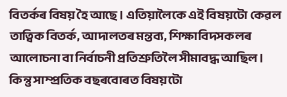বিতর্কৰ বিষয় হৈ আছে। এতিয়ালৈকে এই বিষয়টো কেৱল তাত্বিক বিতর্ক, আদালতৰ মন্তব্য, শিক্ষাবিদসকলৰ আলোচনা বা নিৰ্বাচনী প্ৰতিশ্ৰুতিলৈ সীমাবদ্ধ আছিল। কিন্তু সাম্প্ৰতিক বছৰবোৰত বিষয়টো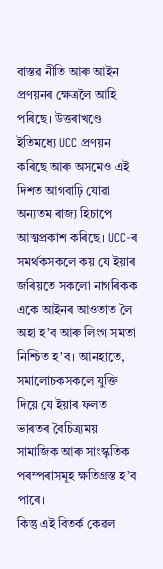বাস্তৱ নীতি আৰু আইন প্ৰণয়নৰ ক্ষেত্ৰলৈ আহি পৰিছে। উত্তৰাখণ্ডে ইতিমধ্যে UCC প্ৰণয়ন কৰিছে আৰু অসমেও এই দিশত আগবাঢ়ি যোৱা অন্যতম ৰাজ্য হিচাপে আত্মপ্ৰকাশ কৰিছে। UCC-ৰ সমৰ্থকসকলে কয় যে ইয়াৰ জৰিয়তে সকলো নাগৰিকক একে আইনৰ আওতাত লৈ অহা হ’ব আৰু লিংগ সমতা নিশ্চিত হ’ব। আনহাতে, সমালোচকসকলে যুক্তি দিয়ে যে ইয়াৰ ফলত ভাৰতৰ বৈচিত্ৰ্যময় সামাজিক আৰু সাংস্কৃতিক পৰম্পৰাসমূহ ক্ষতিগ্ৰস্ত হ’ব পাৰে।
কিন্তু এই বিতৰ্ক কেৱল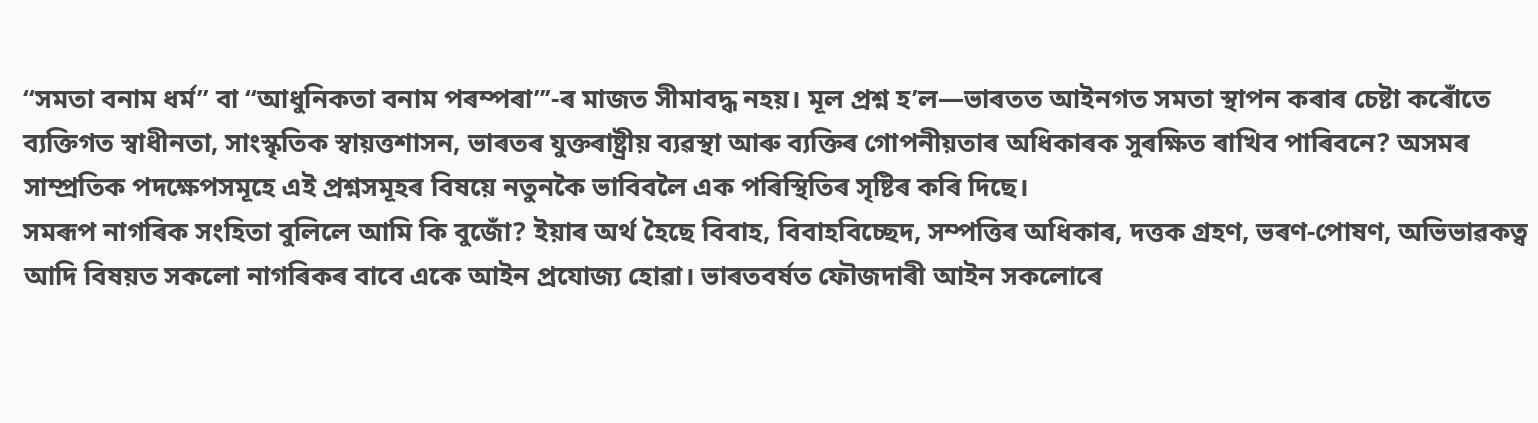“সমতা বনাম ধৰ্ম” বা “আধুনিকতা বনাম পৰম্পৰা”’-ৰ মাজত সীমাবদ্ধ নহয়। মূল প্ৰশ্ন হ’ল—ভাৰতত আইনগত সমতা স্থাপন কৰাৰ চেষ্টা কৰোঁতে ব্যক্তিগত স্বাধীনতা, সাংস্কৃতিক স্বায়ত্তশাসন, ভাৰতৰ যুক্তৰাষ্ট্রীয় ব্যৱস্থা আৰু ব্যক্তিৰ গোপনীয়তাৰ অধিকাৰক সুৰক্ষিত ৰাখিব পাৰিবনে? অসমৰ সাম্প্ৰতিক পদক্ষেপসমূহে এই প্ৰশ্নসমূহৰ বিষয়ে নতুনকৈ ভাবিবলৈ এক পৰিস্থিতিৰ সৃষ্টিৰ কৰি দিছে।
সমৰূপ নাগৰিক সংহিতা বুলিলে আমি কি বুজোঁ? ইয়াৰ অর্থ হৈছে বিবাহ, বিবাহবিচ্ছেদ, সম্পত্তিৰ অধিকাৰ, দত্তক গ্ৰহণ, ভৰণ-পোষণ, অভিভাৱকত্ব আদি বিষয়ত সকলো নাগৰিকৰ বাবে একে আইন প্ৰযোজ্য হোৱা। ভাৰতবর্ষত ফৌজদাৰী আইন সকলোৰে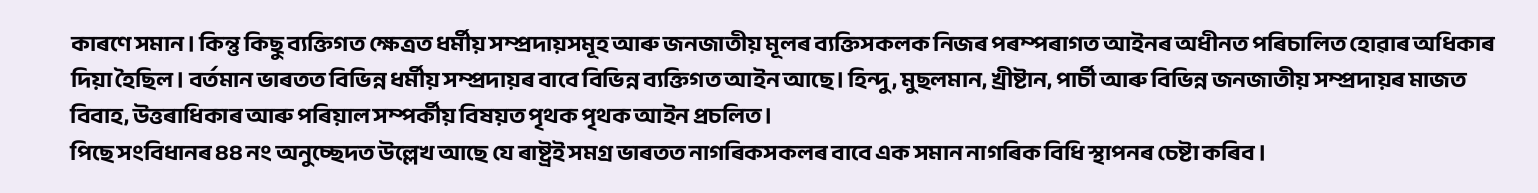কাৰণে সমান। কিন্তু কিছু ব্যক্তিগত ক্ষেত্রত ধর্মীয় সম্প্রদায়সমূহ আৰু জনজাতীয় মূলৰ ব্যক্তিসকলক নিজৰ পৰম্পৰাগত আইনৰ অধীনত পৰিচালিত হোৱাৰ অধিকাৰ দিয়া হৈছিল। বৰ্তমান ভাৰতত বিভিন্ন ধৰ্মীয় সম্প্ৰদায়ৰ বাবে বিভিন্ন ব্যক্তিগত আইন আছে। হিন্দু, মুছলমান, খ্ৰীষ্টান, পাৰ্চী আৰু বিভিন্ন জনজাতীয় সম্প্ৰদায়ৰ মাজত বিবাহ, উত্তৰাধিকাৰ আৰু পৰিয়াল সম্পৰ্কীয় বিষয়ত পৃথক পৃথক আইন প্ৰচলিত।
পিছে সংবিধানৰ ৪৪ নং অনুচ্ছেদত উল্লেখ আছে যে ৰাষ্ট্ৰই সমগ্ৰ ভাৰতত নাগৰিকসকলৰ বাবে এক সমান নাগৰিক বিধি স্থাপনৰ চেষ্টা কৰিব।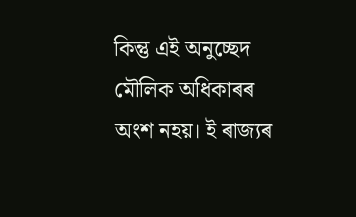কিন্তু এই অনুচ্ছেদ মৌলিক অধিকাৰৰ অংশ নহয়। ই ৰাজ্যৰ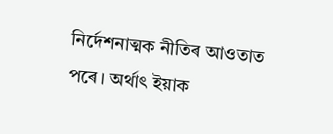নির্দেশনাত্মক নীতিৰ আওতাত পৰে। অৰ্থাৎ ইয়াক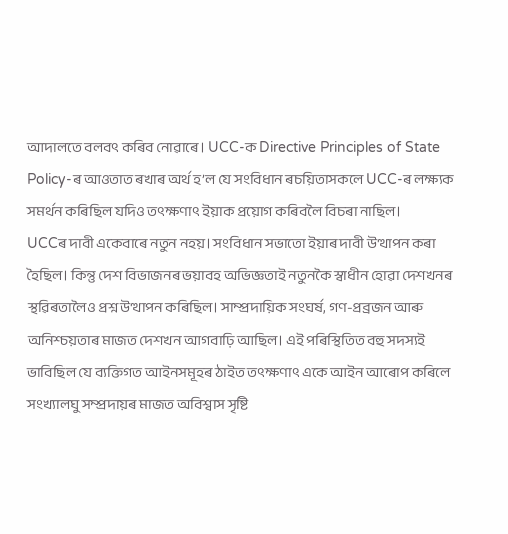আদালতে বলবৎ কৰিব নোৱাৰে। UCC-ক Directive Principles of State Policy-ৰ আওতাত ৰখাৰ অর্থ হ’ল যে সংবিধান ৰচয়িতাসকলে UCC-ৰ লক্ষ্যক সমৰ্থন কৰিছিল যদিও তৎক্ষণাৎ ইয়াক প্ৰয়োগ কৰিবলৈ বিচৰা নাছিল।
UCCৰ দাবী একেবাৰে নতুন নহয়। সংবিধান সভাতো ইয়াৰ দাবী উত্থাপন কৰা হৈছিল। কিন্তু দেশ বিভাজনৰ ভয়াবহ অভিজ্ঞতাই নতুনকৈ স্বাধীন হোৱা দেশখনৰ স্থৱিৰতালৈও প্রশ্ন উত্থাপন কৰিছিল। সাম্প্ৰদায়িক সংঘৰ্ষ, গণ-প্ৰব্ৰজন আৰু অনিশ্চয়তাৰ মাজত দেশখন আগবাঢ়ি আছিল। এই পৰিস্থিতিত বহু সদস্যই ভাবিছিল যে ব্যক্তিগত আইনসমূহৰ ঠাইত তৎক্ষণাৎ একে আইন আৰোপ কৰিলে সংখ্যালঘু সম্প্ৰদায়ৰ মাজত অবিশ্বাস সৃষ্টি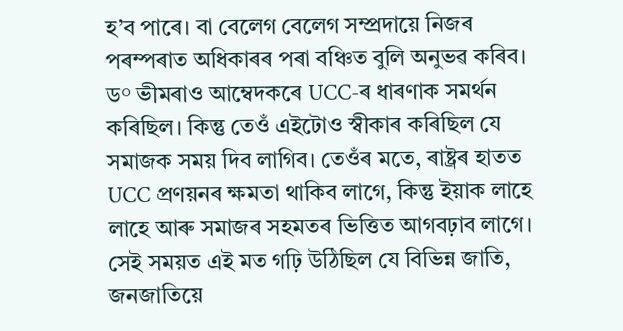হ’ব পাৰে। বা বেলেগ বেলেগ সম্প্রদায়ে নিজৰ পৰম্পৰাত অধিকাৰৰ পৰা বঞ্চিত বুলি অনুভৱ কৰিব।
ড° ভীমৰাও আম্বেদকৰে UCC-ৰ ধাৰণাক সমৰ্থন কৰিছিল। কিন্তু তেওঁ এইটোও স্বীকাৰ কৰিছিল যে সমাজক সময় দিব লাগিব। তেওঁৰ মতে, ৰাষ্ট্ৰৰ হাতত UCC প্ৰণয়নৰ ক্ষমতা থাকিব লাগে, কিন্তু ইয়াক লাহে লাহে আৰু সমাজৰ সহমতৰ ভিত্তিত আগবঢ়াব লাগে। সেই সময়ত এই মত গঢ়ি উঠিছিল যে বিভিন্ন জাতি, জনজাতিয়ে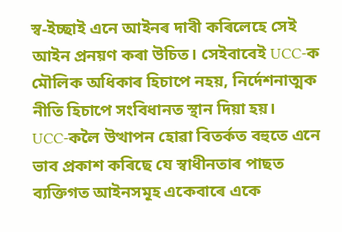স্ব-ইচ্ছাই এনে আইনৰ দাবী কৰিলেহে সেই আইন প্রনয়ণ কৰা উচিত। সেইবাবেই UCC-ক মৌলিক অধিকাৰ হিচাপে নহয়, নিৰ্দেশনাত্মক নীতি হিচাপে সংবিধানত স্থান দিয়া হয়।
UCC-কলৈ উত্থাপন হোৱা বিতর্কত বহুতে এনে ভাব প্রকাশ কৰিছে যে স্বাধীনতাৰ পাছত ব্যক্তিগত আইনসমূহ একেবাৰে একে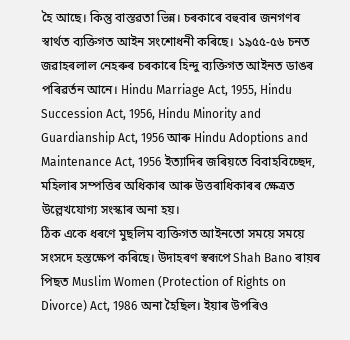হৈ আছে। কিন্তু বাস্তৱতা ভিন্ন। চৰকাৰে বহুবাৰ জনগণৰ স্বার্থত ব্যক্তিগত আইন সংশোধনী কৰিছে। ১৯৫৫-৫৬ চনত জৱাহৰলাল নেহৰুৰ চৰকাৰে হিন্দু ব্যক্তিগত আইনত ডাঙৰ পৰিৱৰ্তন আনে। Hindu Marriage Act, 1955, Hindu Succession Act, 1956, Hindu Minority and Guardianship Act, 1956 আৰু Hindu Adoptions and Maintenance Act, 1956 ইত্যাদিৰ জৰিয়তে বিবাহবিচ্ছেদ, মহিলাৰ সম্পত্তিৰ অধিকাৰ আৰু উত্তৰাধিকাৰৰ ক্ষেত্ৰত উল্লেখযোগ্য সংস্কাৰ অনা হয়।
ঠিক একে ধৰণে মুছলিম ব্যক্তিগত আইনতো সময়ে সময়ে সংসদে হস্তক্ষেপ কৰিছে। উদাহৰণ স্বৰূপে Shah Bano ৰায়ৰ পিছত Muslim Women (Protection of Rights on Divorce) Act, 1986 অনা হৈছিল। ইয়াৰ উপৰিও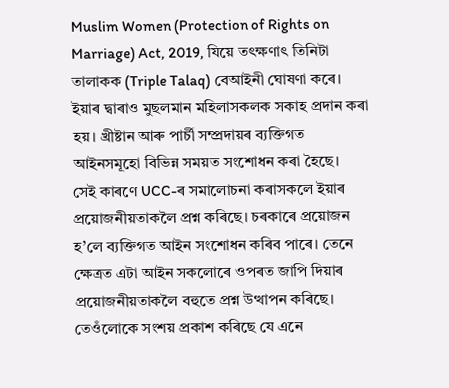Muslim Women (Protection of Rights on Marriage) Act, 2019, যিয়ে তৎক্ষণাৎ তিনিটা তালাকক (Triple Talaq) বেআইনী ঘোষণা কৰে। ইয়াৰ দ্বাৰাও মুছলমান মহিলাসকলক সকাহ প্রদান কৰা হয়। খ্ৰীষ্টান আৰু পাৰ্চী সম্প্ৰদায়ৰ ব্যক্তিগত আইনসমূহো বিভিন্ন সময়ত সংশোধন কৰা হৈছে।
সেই কাৰণে UCC-ৰ সমালোচনা কৰাসকলে ইয়াৰ প্রয়োজনীয়তাকলৈ প্রশ্ন কৰিছে। চৰকাৰে প্রয়োজন হ’লে ব্যক্তিগত আইন সংশোধন কৰিব পাৰে। তেনে ক্ষেত্রত এটা আইন সকলোৰে ওপৰত জাপি দিয়াৰ প্রয়োজনীয়তাকলৈ বহুতে প্রশ্ন উত্থাপন কৰিছে। তেওঁলোকে সংশয় প্রকাশ কৰিছে যে এনে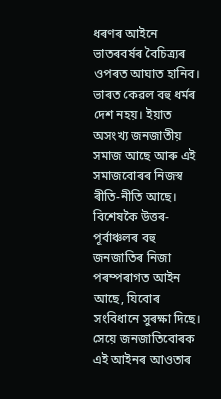ধৰণৰ আইনে ভাতৰবর্ষৰ বৈচিত্ৰ্যৰ ওপৰত আঘাত হানিব। ভাৰত কেৱল বহু ধৰ্মৰ দেশ নহয়। ইয়াত অসংখ্য জনজাতীয় সমাজ আছে আৰু এই সমাজবোৰৰ নিজস্ব ৰীতি-নীতি আছে। বিশেষকৈ উত্তৰ-পূৰ্বাঞ্চলৰ বহু জনজাতিৰ নিজা পৰম্পৰাগত আইন আছে, যিবোৰ সংবিধানে সুৰক্ষা দিছে। সেয়ে জনজাতিবোৰক এই আইনৰ আওতাৰ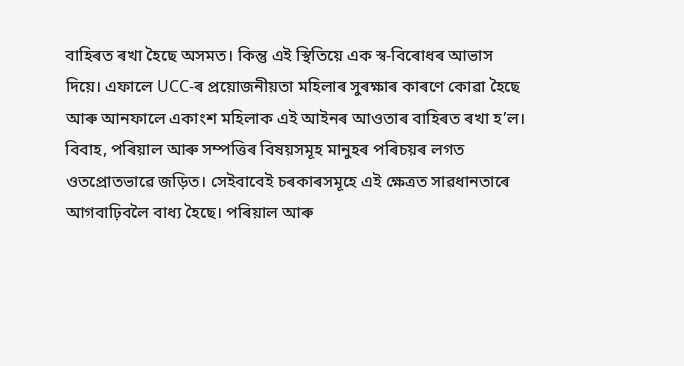বাহিৰত ৰখা হৈছে অসমত। কিন্তু এই স্থিতিয়ে এক স্ব-বিৰোধৰ আভাস দিয়ে। এফালে UCC-ৰ প্রয়োজনীয়তা মহিলাৰ সুৰক্ষাৰ কাৰণে কোৱা হৈছে আৰু আনফালে একাংশ মহিলাক এই আইনৰ আওতাৰ বাহিৰত ৰখা হ’ল।
বিবাহ, পৰিয়াল আৰু সম্পত্তিৰ বিষয়সমূহ মানুহৰ পৰিচয়ৰ লগত ওতপ্ৰোতভাৱে জড়িত। সেইবাবেই চৰকাৰসমূহে এই ক্ষেত্ৰত সাৱধানতাৰে আগবাঢ়িবলৈ বাধ্য হৈছে। পৰিয়াল আৰু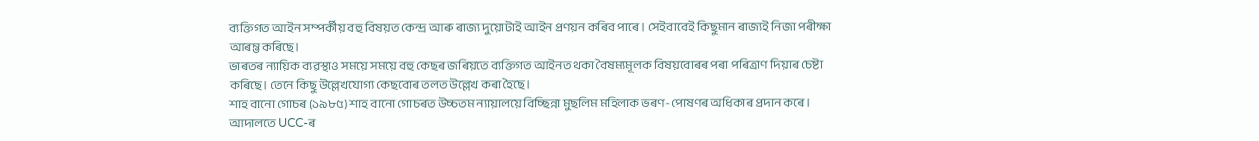ব্যক্তিগত আইন সম্পৰ্কীয় বহু বিষয়ত কেন্দ্ৰ আৰু ৰাজ্য দুয়োটাই আইন প্ৰণয়ন কৰিব পাৰে। সেইবাবেই কিছুমান ৰাজ্যই নিজা পৰীক্ষা আৰম্ভ কৰিছে।
ভাৰতৰ ন্যায়িক ব্যৱস্থাও সময়ে সময়ে বহু কেছৰ জৰিয়তে ব্যক্তিগত আইনত থকা বৈষম্যমূলক বিষয়বোৰৰ পৰা পৰিত্রাণ দিয়াৰ চেষ্টা কৰিছে। তেনে কিছু উল্লেখযোগ্য কেছবোৰ তলত উল্লেখ কৰা হৈছে।
শাহ বানো গোচৰ (১৯৮৫) শাহ বানো গোচৰত উচ্চতম ন্যায়ালয়ে বিচ্ছিন্না মুছলিম মহিলাক ভৰণ-পোষণৰ অধিকাৰ প্ৰদান কৰে। আদালতে UCC-ৰ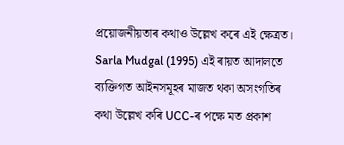প্ৰয়োজনীয়তাৰ কথাও উল্লেখ কৰে এই ক্ষেত্রত।
Sarla Mudgal (1995) এই ৰায়ত আদালতে ব্যক্তিগত আইনসমূহৰ মাজত থকা অসংগতিৰ কথা উল্লেখ কৰি UCC-ৰ পক্ষে মত প্ৰকাশ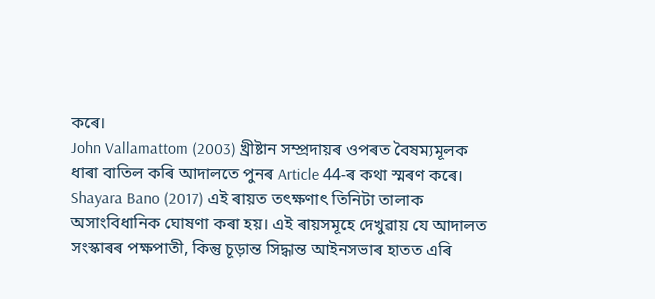কৰে।
John Vallamattom (2003) খ্ৰীষ্টান সম্প্ৰদায়ৰ ওপৰত বৈষম্যমূলক ধাৰা বাতিল কৰি আদালতে পুনৰ Article 44-ৰ কথা স্মৰণ কৰে।
Shayara Bano (2017) এই ৰায়ত তৎক্ষণাৎ তিনিটা তালাক অসাংবিধানিক ঘোষণা কৰা হয়। এই ৰায়সমূহে দেখুৱায় যে আদালত সংস্কাৰৰ পক্ষপাতী, কিন্তু চূড়ান্ত সিদ্ধান্ত আইনসভাৰ হাতত এৰি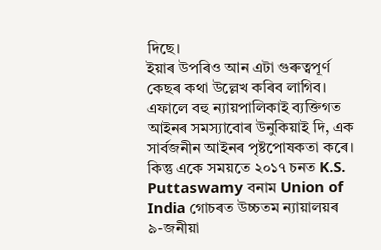দিছে।
ইয়াৰ উপৰিও আন এটা গুৰুত্বপূর্ণ কেছৰ কথা উল্লেখ কৰিব লাগিব। এফালে বহু ন্যায়পালিকাই ব্যক্তিগত আইনৰ সমস্যাবোৰ উনুকিয়াই দি, এক সার্বজনীন আইনৰ পৃষ্টপোষকতা কৰে। কিন্তু একে সময়তে ২০১৭ চনত K.S. Puttaswamy বনাম Union of India গোচৰত উচ্চতম ন্যায়ালয়ৰ ৯-জনীয়া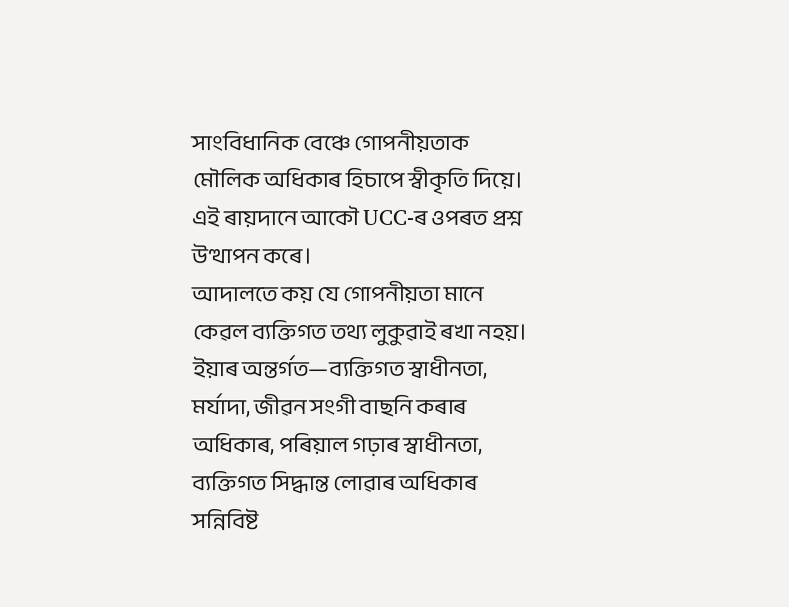সাংবিধানিক বেঞ্চে গোপনীয়তাক মৌলিক অধিকাৰ হিচাপে স্বীকৃতি দিয়ে। এই ৰায়দানে আকৌ UCC-ৰ ওপৰত প্রশ্ন উত্থাপন কৰে।
আদালতে কয় যে গোপনীয়তা মানে কেৱল ব্যক্তিগত তথ্য লুকুৱাই ৰখা নহয়। ইয়াৰ অন্তৰ্গত—ব্যক্তিগত স্বাধীনতা, মৰ্যাদা, জীৱন সংগী বাছনি কৰাৰ অধিকাৰ, পৰিয়াল গঢ়াৰ স্বাধীনতা, ব্যক্তিগত সিদ্ধান্ত লোৱাৰ অধিকাৰ সন্নিবিষ্ট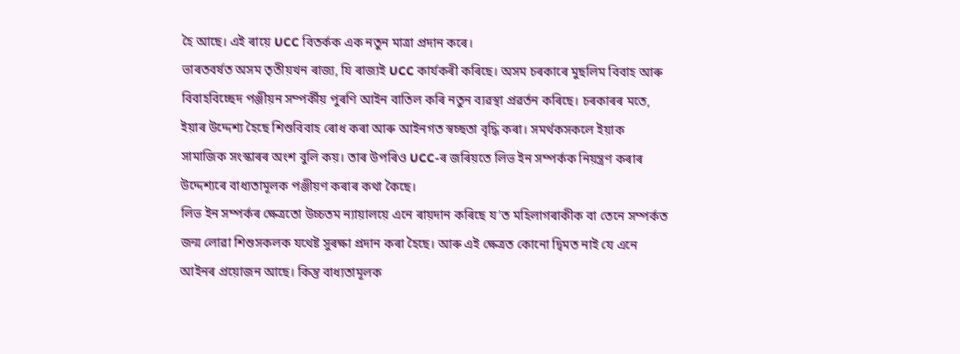হৈ আছে। এই ৰায়ে UCC বিতৰ্কক এক নতুন মাত্ৰা প্ৰদান কৰে।
ভাৰতবর্ষত অসম তৃতীয়খন ৰাজ্য, যি ৰাজ্যই UCC কার্যকৰী কৰিছে। অসম চৰকাৰে মুছলিম বিবাহ আৰু বিবাহবিচ্ছেদ পঞ্জীয়ন সম্পৰ্কীয় পুৰণি আইন বাতিল কৰি নতুন ব্যৱস্থা প্ৰৱৰ্তন কৰিছে। চৰকাৰৰ মতে, ইয়াৰ উদ্দেশ্য হৈছে শিশুবিবাহ ৰোধ কৰা আৰু আইনগত স্বচ্ছতা বৃদ্ধি কৰা। সমৰ্থকসকলে ইয়াক সামাজিক সংস্কাৰৰ অংশ বুলি কয়। তাৰ উপৰিও UCC-ৰ জৰিয়তে লিভ ইন সম্পর্কক নিয়ন্ত্রণ কৰাৰ উদ্দেশ্যৰে বাধ্যতামূলক পঞ্জীয়ণ কৰাৰ কথা কৈছে।
লিভ ইন সম্পর্কৰ ক্ষেত্রতো উচ্চতম ন্যায়ালয়ে এনে ৰায়দান কৰিছে য’ত মহিলাগৰাকীক বা তেনে সম্পর্কত জন্ম লোৱা শিশুসকলক যথেষ্ট সুৰক্ষা প্রদান কৰা হৈছে। আৰু এই ক্ষেত্রত কোনো দ্বিমত নাই যে এনে আইনৰ প্রয়োজন আছে। কিন্তু বাধ্যতামূলক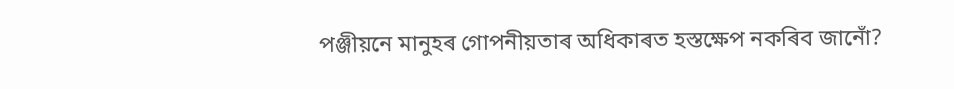পঞ্জীয়নে মানুহৰ গোপনীয়তাৰ অধিকাৰত হস্তক্ষেপ নকৰিব জানোঁ?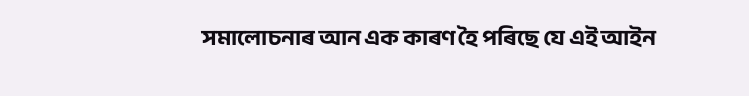সমালোচনাৰ আন এক কাৰণ হৈ পৰিছে যে এই আইন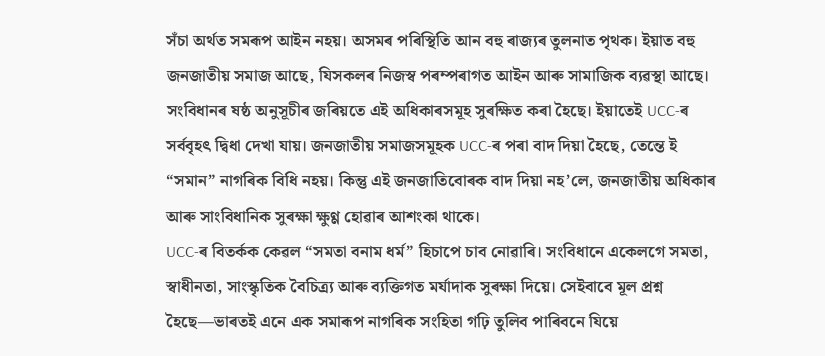সঁচা অর্থত সমৰূপ আইন নহয়। অসমৰ পৰিস্থিতি আন বহু ৰাজ্যৰ তুলনাত পৃথক। ইয়াত বহু জনজাতীয় সমাজ আছে, যিসকলৰ নিজস্ব পৰম্পৰাগত আইন আৰু সামাজিক ব্যৱস্থা আছে। সংবিধানৰ ষষ্ঠ অনুসূচীৰ জৰিয়তে এই অধিকাৰসমূহ সুৰক্ষিত কৰা হৈছে। ইয়াতেই UCC-ৰ সৰ্ববৃহৎ দ্বিধা দেখা যায়। জনজাতীয় সমাজসমূহক UCC-ৰ পৰা বাদ দিয়া হৈছে, তেন্তে ই “সমান” নাগৰিক বিধি নহয়। কিন্তু এই জনজাতিবোৰক বাদ দিয়া নহ’লে, জনজাতীয় অধিকাৰ আৰু সাংবিধানিক সুৰক্ষা ক্ষুণ্ণ হোৱাৰ আশংকা থাকে।
UCC-ৰ বিতৰ্কক কেৱল “সমতা বনাম ধৰ্ম” হিচাপে চাব নোৱাৰি। সংবিধানে একেলগে সমতা, স্বাধীনতা, সাংস্কৃতিক বৈচিত্ৰ্য আৰু ব্যক্তিগত মৰ্যাদাক সুৰক্ষা দিয়ে। সেইবাবে মূল প্ৰশ্ন হৈছে—ভাৰতই এনে এক সমাৰূপ নাগৰিক সংহিতা গঢ়ি তুলিব পাৰিবনে যিয়ে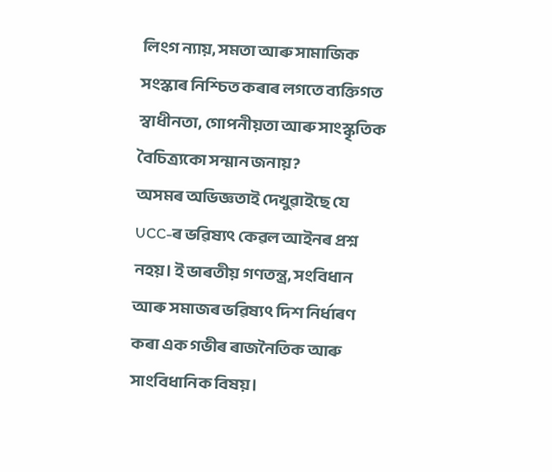লিংগ ন্যায়, সমতা আৰু সামাজিক সংস্কাৰ নিশ্চিত কৰাৰ লগতে ব্যক্তিগত স্বাধীনতা, গোপনীয়তা আৰু সাংস্কৃতিক বৈচিত্ৰ্যকো সন্মান জনায়?
অসমৰ অভিজ্ঞতাই দেখুৱাইছে যে UCC-ৰ ভৱিষ্যৎ কেৱল আইনৰ প্ৰশ্ন নহয়। ই ভাৰতীয় গণতন্ত্ৰ, সংবিধান আৰু সমাজৰ ভৱিষ্যৎ দিশ নিৰ্ধাৰণ কৰা এক গভীৰ ৰাজনৈতিক আৰু সাংবিধানিক বিষয়।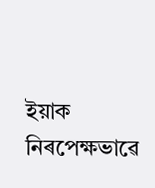ইয়াক নিৰপেক্ষভাৱে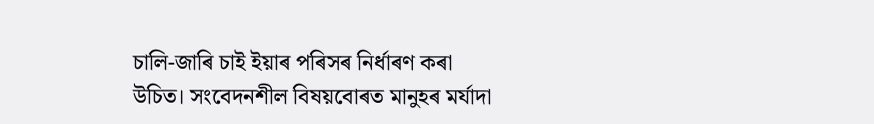চালি-জাৰি চাই ইয়াৰ পৰিসৰ নির্ধাৰণ কৰা উচিত। সংবেদনশীল বিষয়বোৰত মানুহৰ মর্যাদা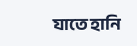যাতে হানি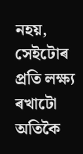নহয়, সেইটোৰ প্রতি লক্ষ্য ৰখাটো অতিকৈ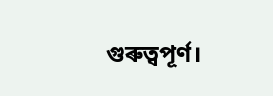গুৰুত্বপূর্ণ।